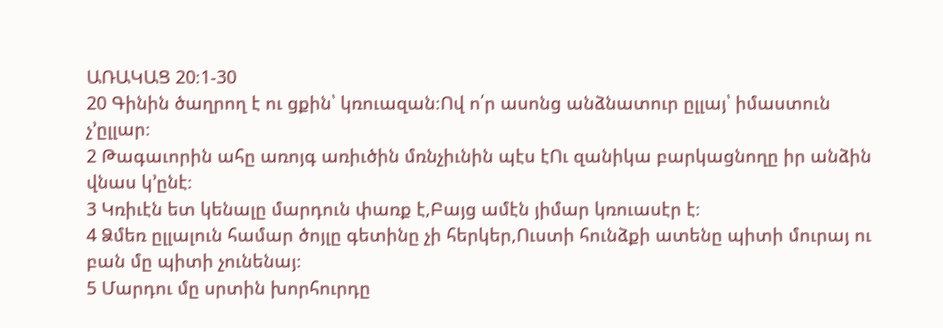ԱՌԱԿԱՑ 20։1-30
20 Գինին ծաղրող է ու ցքին՝ կռուազան։Ով ո՛ր ասոնց անձնատուր ըլլայ՝ իմաստուն չ’ըլլար։
2 Թագաւորին ահը առոյգ առիւծին մռնչիւնին պէս էՈւ զանիկա բարկացնողը իր անձին վնաս կ’ընէ։
3 Կռիւէն ետ կենալը մարդուն փառք է,Բայց ամէն յիմար կռուասէր է։
4 Ձմեռ ըլլալուն համար ծոյլը գետինը չի հերկեր,Ուստի հունձքի ատենը պիտի մուրայ ու բան մը պիտի չունենայ։
5 Մարդու մը սրտին խորհուրդը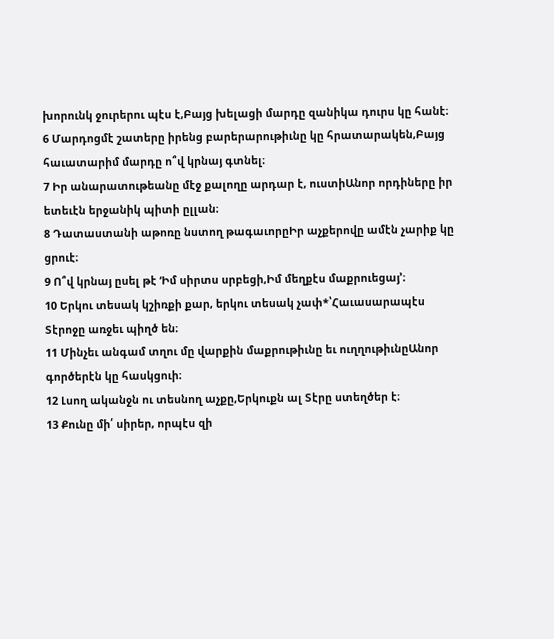խորունկ ջուրերու պէս է,Բայց խելացի մարդը զանիկա դուրս կը հանէ։
6 Մարդոցմէ շատերը իրենց բարերարութիւնը կը հրատարակեն,Բայց հաւատարիմ մարդը ո՞վ կրնայ գտնել։
7 Իր անարատութեանը մէջ քալողը արդար է, ուստիԱնոր որդիները իր ետեւէն երջանիկ պիտի ըլլան։
8 Դատաստանի աթոռը նստող թագաւորըԻր աչքերովը ամէն չարիք կը ցրուէ։
9 Ո՞վ կրնայ ըսել թէ ‘Իմ սիրտս սրբեցի,Իմ մեղքէս մաքրուեցայ’։
10 Երկու տեսակ կշիռքի քար, երկու տեսակ չափ*՝Հաւասարապէս Տէրոջը առջեւ պիղծ են։
11 Մինչեւ անգամ տղու մը վարքին մաքրութիւնը եւ ուղղութիւնըԱնոր գործերէն կը հասկցուի։
12 Լսող ականջն ու տեսնող աչքը,Երկուքն ալ Տէրը ստեղծեր է։
13 Քունը մի՛ սիրեր, որպէս զի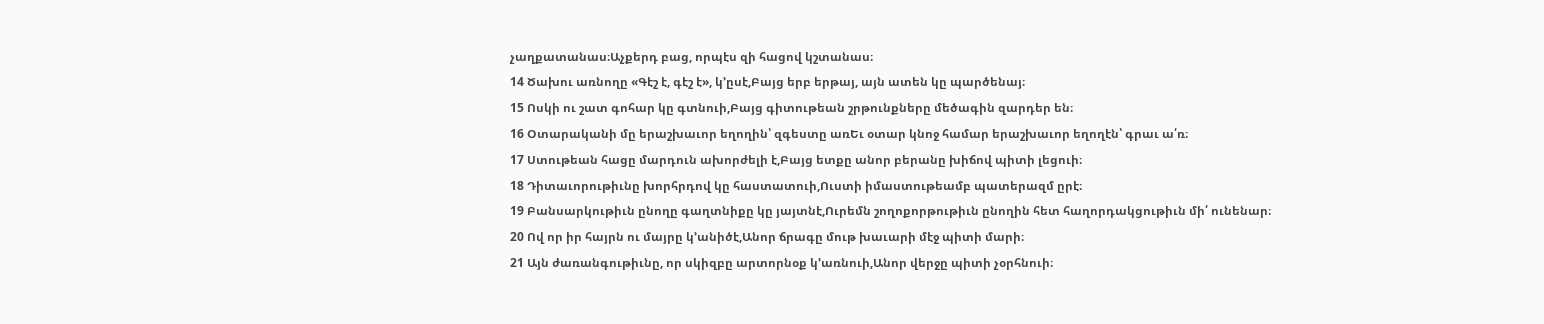չաղքատանաս։Աչքերդ բաց, որպէս զի հացով կշտանաս։
14 Ծախու առնողը «Գէշ է, գէշ է», կ’ըսէ,Բայց երբ երթայ, այն ատեն կը պարծենայ։
15 Ոսկի ու շատ գոհար կը գտնուի,Բայց գիտութեան շրթունքները մեծագին զարդեր են։
16 Օտարականի մը երաշխաւոր եղողին՝ զգեստը առԵւ օտար կնոջ համար երաշխաւոր եղողէն՝ գրաւ ա՛ռ։
17 Ստութեան հացը մարդուն ախորժելի է,Բայց ետքը անոր բերանը խիճով պիտի լեցուի։
18 Դիտաւորութիւնը խորհրդով կը հաստատուի,Ուստի իմաստութեամբ պատերազմ ըրէ։
19 Բանսարկութիւն ընողը գաղտնիքը կը յայտնէ,Ուրեմն շողոքորթութիւն ընողին հետ հաղորդակցութիւն մի՛ ունենար։
20 Ով որ իր հայրն ու մայրը կ’անիծէ,Անոր ճրագը մութ խաւարի մէջ պիտի մարի։
21 Այն ժառանգութիւնը, որ սկիզբը արտորնօք կ’առնուի,Անոր վերջը պիտի չօրհնուի։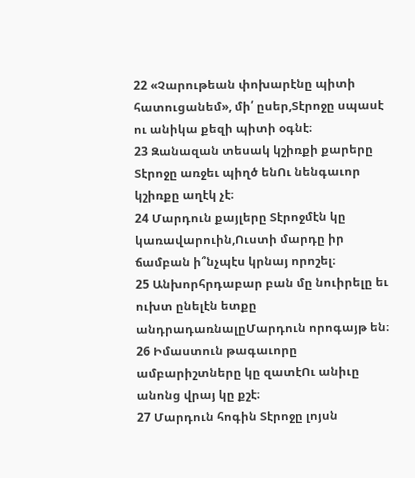22 «Չարութեան փոխարէնը պիտի հատուցանեմ», մի՛ ըսեր,Տէրոջը սպասէ ու անիկա քեզի պիտի օգնէ։
23 Զանազան տեսակ կշիռքի քարերը Տէրոջը առջեւ պիղծ ենՈւ նենգաւոր կշիռքը աղէկ չէ։
24 Մարդուն քայլերը Տէրոջմէն կը կառավարուին,Ուստի մարդը իր ճամբան ի՞նչպէս կրնայ որոշել։
25 Անխորհրդաբար բան մը նուիրելը եւ ուխտ ընելէն ետքը անդրադառնալըՄարդուն որոգայթ են։
26 Իմաստուն թագաւորը ամբարիշտները կը զատէՈւ անիւը անոնց վրայ կը քշէ։
27 Մարդուն հոգին Տէրոջը լոյսն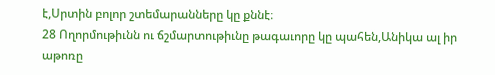է,Սրտին բոլոր շտեմարանները կը քննէ։
28 Ողորմութիւնն ու ճշմարտութիւնը թագաւորը կը պահեն,Անիկա ալ իր աթոռը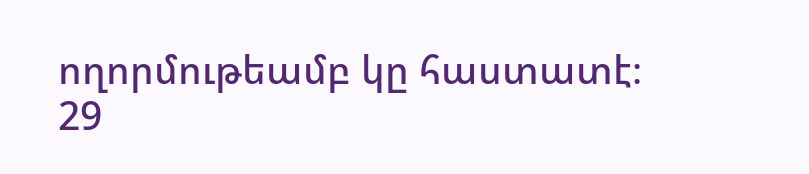ողորմութեամբ կը հաստատէ։
29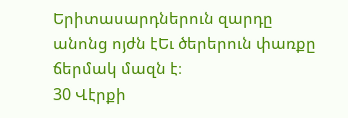Երիտասարդներուն զարդը անոնց ոյժն էԵւ ծերերուն փառքը ճերմակ մազն է։
30 Վէրքի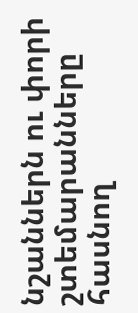նշաններն ու փորի շտեմարանները հասնող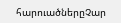հարուածներըՉար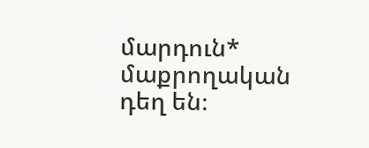մարդուն* մաքրողական դեղ են։